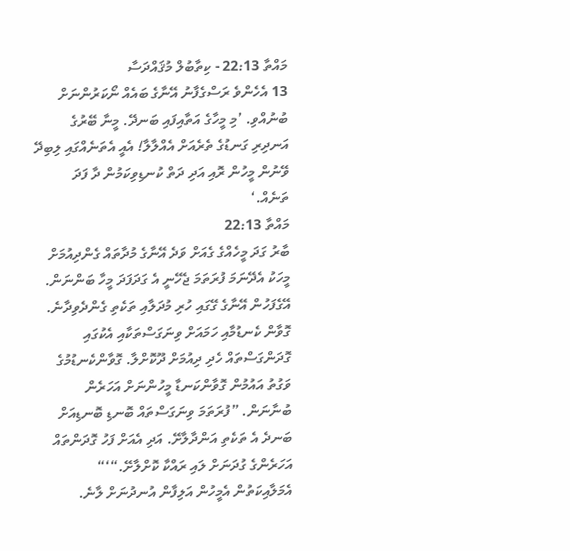މައްތާ 22:13 - ކިތާބުލް މުޤައްދަސާ
13 އެހެންވެ ރަސްގެފާނު އޭނާގެ ބައެއް ނޯކަރުންނަށް ބުނުއްވި. ’މި މީހާގެ އަތާއިފައި ބަނދޭ. މީނާ ބޭރުގެ އަނދިރި ގަނޑުގެ ތެރެއަށް އެއްލާލާ! އެއީ އެތަނެއްގައި ލިބިދޭ ވޭނުން މީހުން ރޮއި އަދި ދަތް ކުނޑިވިކަމުން ދާ ފަދަ ތަނެއް.‘
މައްތާ 22:13
ބާރު ގަދަ މީހެއްގެ ގެއަށް ވަދެ އޭނާގެ މުދާތައް ގެންދިއުމަށް މީހަކު އެދޭނަމަ ފުރަތަމަ ޖެހޭނީ އެ ގަދަފަދަ މީހާ ބަންނަން. އޭގެފަހުން އޭނާގެ ގޭގައި ހުރި މުދަލާއި ތަކެތި ގެންދެވިދާނެ.
ގޮވާން ކެނޑުމާއި ހަމައަށް ވިނަގަސްތަކާއި އެކުގައި ގޮދަންގަސްތައް ހެދި ދިއުމަށް ދޫކޮށްލާ. ގޮވާންކެނޑުމުގެ ވަގުތު އައުމުން ގޮވާންކަނޑާ މީހުންނަށް އަހަރެން ބުނާނަން. ”ފުރަތަމަ ވިނަގަސްތައް ބޮނޑި ބޮނޑިއަށް ބަނދެ އެ ތަކެތި އަންދާލާށޭ. އަދި އެއަށް ފަހު ގޮދަންތައް އަހަރެންގެ ގުދަނަށް ލައި ރައްކާ ކޮށްލާށޭ.“‘“
އެމަލާއިކަތުން އެމީހުން އަލިފާން އުނދުނަށް ލާނެ.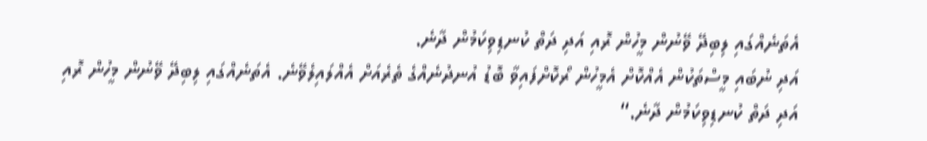އެތަނެއްގައި ލިބިދޭ ވޭނުން މީހުން ރޮއި އަދި ދަތް ކުނޑިވިކަމުން ދާނެ.
އަދި ނުބައި މީސްތަކުން އެއްކޮށް އެމީހުން ރޯކޮށްފައިވާ ބޮޑު އުނދުނެއްގެ ތެރެއަށް އެއްލައިލެވޭނެ. އެތަނެއްގައި ލިބިދޭ ވޭނުން މީހުން ރޮއި އަދި ދަތް ކުނޑިވިކަމުން ދާނެ.“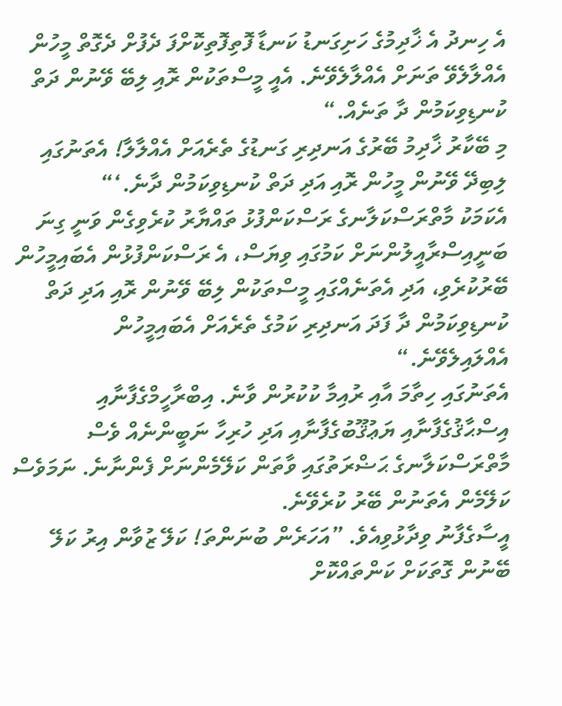އެ ހިނދު އެ ޚާދިމުގެ ހަށިގަނޑު ކަނޑާ ފޮތިފޮތިކޮށްފަ ދެފުށް ދެގޮތް މީހުން އެއްލާލެވޭ ތަނަށް އެއްލާލެވޭނެ. އެއީ މީސްތަކުން ރޮއި ލިބޭ ވޭނުން ދަތް ކުނޑިވިކަމުން ދާ ތަނެއް.“
މި ބޭކާރު ޚާދިމު ބޭރުގެ އަނދިރި ގަނޑުގެ ތެރެއަށް އެއްލާލާ! އެތަނުގައި ލިބިދޭ ވޭނުން މީހުން ރޮއި އަދި ދަތް ކުނޑިވިކަމުން ދާނެ.‘“
އެކަމަކު މާތްރަސްކަލާނގެ ރަސްކަންފުޅު ތައްޔާރު ކުރެވިގެން ވަނީ ގިނަ ބަނީއިސްރާއީލުންނަށް ކަމުގައި ވިޔަސް، އެ ރަސްކަންފުޅުން އެބައިމީހުން ބޭރުކުރެވި، އަދި އެތަނެއްގައި މީސްތަކުން ލިބޭ ވޭނުން ރޮއި އަދި ދަތް ކުނޑިވިކަމުން ދާ ފަދަ އަނދިރި ކަމުގެ ތެރެއަށް އެބައިމީހުން އެއްލައިލެވޭނެ.“
އެތަނުގައި ހިތާމަ އާއި ރުއިމާ ކުކުރުން ވާނެ. އިބްރާހީމްގެފާނާއި އިސްޙާޤުގެފާނާއި ޔަޢުޤޫބުގެފާނާއި އަދި ހުރިހާ ނަބީންނެއް ވެސް މާތްރަސްކަލާނގެ ޙަޟްރަތުގައި ވާތަން ކަލޭމެންނަށް ފެންނާނެ. ނަމަވެސް ކަލޭމެން އެތަނުން ބޭރު ކުރެވޭނެ.
އީސާގެފާނު ވިދާޅުވިއެވެ. ”އަހަރެން ބުނަންތަ! ކަލޭ ޒުވާން އިރު ކަލޭ ބޭނުން ގޮތަކަށް ކަންތައްކޮށް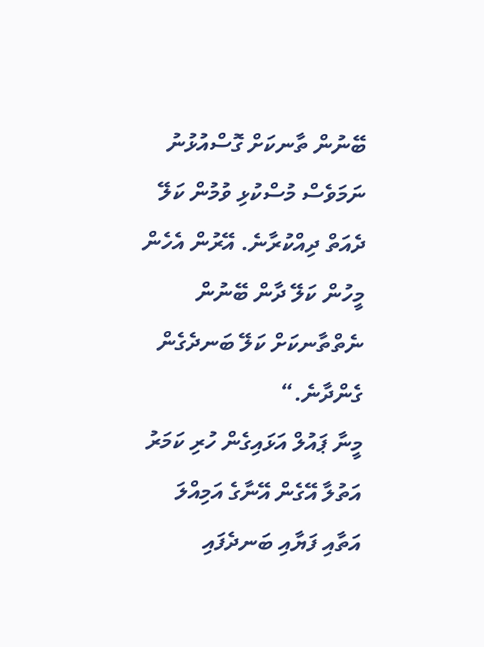ބޭނުން ތާނކަށް ގޮސްއުޅުނު ނަމަވެސް މުސްކުޅި ވުމުން ކަލޭ ދެއަތް ދިއްކުރާނެ. އޭރުން އެހެން މީހުން ކަލޭ ދާން ބޭނުން ނެތްތާނކަށް ކަލޭ ބަނދެގެން ގެންދާނެ.“
މީނާ ޕައުލް އަޅައިގެން ހުރި ކަމަރު އަތުލާ އޭގެން އޭނާގެ އަމިއްލަ އަތާއި ފަޔާއި ބަނދެފައި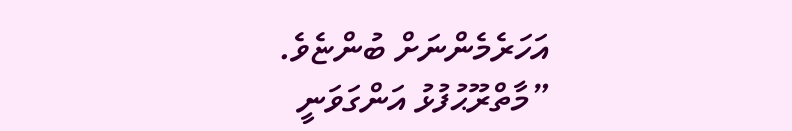އަހަރެމެންނަށް ބުންޏެވެ. ”މާތްރޫޙުފުޅު އަންގަވަނީ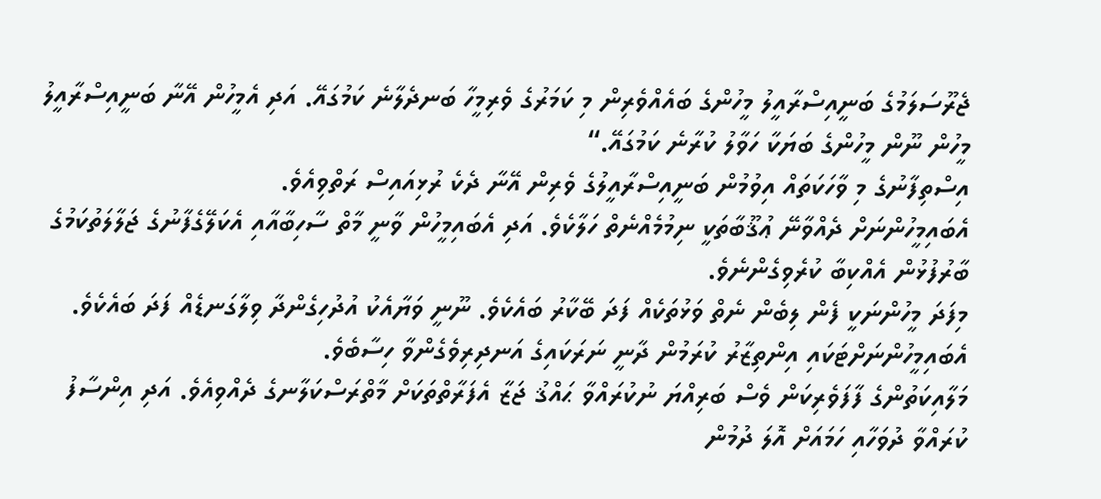ޖެރޫސަލަމުގެ ބަނީއިސްރާއީލު މީހުންގެ ބައެއްވެރިން މި ކަމަރުގެ ވެރިމީހާ ބަނދެލާނެ ކަމުގައޭ. އަދި އެމީހުން އޭނާ ބަނީއިސްރާއީލު މީހުން ނޫން މީހުންގެ ބަޔަކާ ހަވާލު ކުރާނެ ކަމުގައޭ.“
އިސްތިފާނުގެ މި ވާހަކަތައް އިވުމުން ބަނީއިސްރާއީލުގެ ވެރިން އޭނާ ދެކެ ރުޅިއައިސް ރަތްވިއެވެ.
އެބައިމީހުންނަށް ދެއްވާނޭ ޢުޤޫބާތަކީ ނިމުމެއްނެތް ހަލާކެވެ. އަދި އެބައިމީހުން ވާނީ މާތް ސާހިބާއާއި އެކަލޭގެފާނުގެ ޖަލާލަތުކަމުގެ ބާރުފުޅުން އެއްކިބާ ކުރެވިގެންނެވެ.
މިފަދަ މީހުންނަކީ ފެން ލިބެން ނެތް ވަޅުތަކެއް ފަދަ ބޭކާރު ބައެކެވެ. ނޫނީ ވަޔާއެކު އުދުހިގެންދާ ވިލާގަނޑެއް ފަދަ ބައެކެވެ. އެބައިމީހުންނަށްޓަކައި އިންތިޒާރު ކުރަމުން ދާނީ ނަރަކައިގެ އަނދިރިވެގެންވާ ހިސާބެވެ.
މަލާއިކަތުންގެ ފާފަވެރިކަން ވެސް ބަރިއްޔަ ނުކުރައްވާ ޙައްޤު ޖަޒާ އެފަރާތްތަކަށް މާތްރަސްކަލާނގެ ދެއްވިއެވެ. އަދި އިންސާފު ކުރައްވާ ދުވަހާއި ހަމައަށް އޮލަ ދުމުން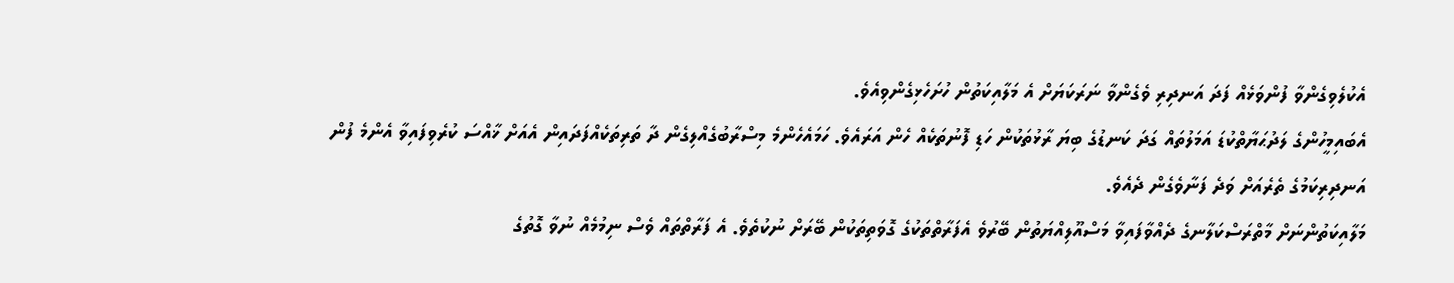އެކުލެވިގެންވާ ފުންވަޅެއް ފަދަ އަނދިރި ވެގެންވާ ނަރަކަޔަށް އެ މަލާއިކަތުން ހުށަހެޅިގެންވިއެވެ.
އެބައިމީހުންގެ ލަދުޙަޔާތްކުޑަ އަމަލުތައް ގަދަ ކަނޑުގެ ބިޔަ ރާޅުތަކުން ހަޑި ފޮނުތަކެއް ހެން އަރައެވެ. ހަމައެހެންމެ މިސްރާބުގެއްލިގެން ދާ ތަރިތަކެއްފަދައިން އެއަށް ޚާއްސަ ކުރެވިފައިވާ އެންމެ ފުން އަނދިރިކަމުގެ ތެރެއަށް ވަދެ ފަނާވެގެން ދެއެވެ.
މަލާއިކަތުންނަށް މާތްރަސްކަލާނގެ ދެއްވާފައިވާ މަސްއޫލިއްޔަތުން ބޭރުވެ އެފަރާތްތަކުގެ ގޮވަތިތަކުން ބޭރަށް ނުކުތެވެ. އެ ފަރާތްތައް ވެސް ނިމުމެއް ނުވާ ގޮތުގެ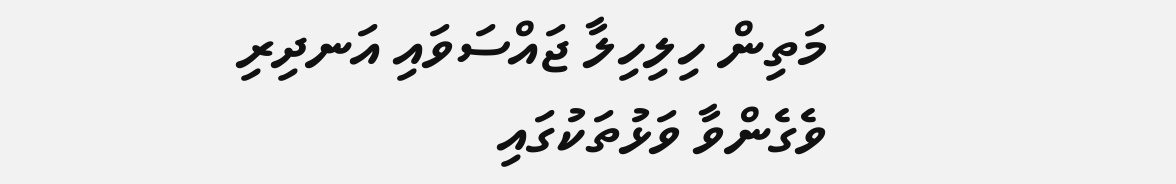މަތިން ހިލިހިލާ ޖައްސަވައި އަނދިރި ވެގެންވާ ވަޅުތަކުގައި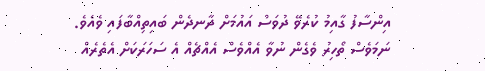އިންސާފު ގާއިމު ކުރެވޭ ދުވަސް އައުމަށް ދާނދެން ބައިތިއްބާފައި ވެއެވެ.
ނަމަވެސް ތޯހިރު ވެގެން ނުވާ އެއްވެސް އެއްޗެއް އެ ސަހަރަކަށް އެތެރެއް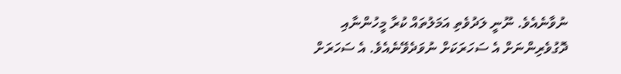ނުވާނެއެވެ. ނޫނީ ލަދުވެތި އަމަލުތައް ކުރާ މީހުންނާއި ދޮގުވެރިންނަށް އެ ސަހަރަކަށް ނުވަދެވޭނެއެވެ. އެ ސަހަރަށް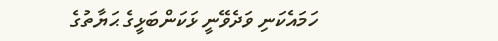ހަމައެކަނި ވަދެވޭނީ ޅަކަންބަޅީގެ ޙަޔާތުގެ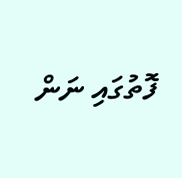ފޮތުގައި ނަން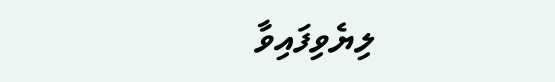ލިޔެވިފައިވާ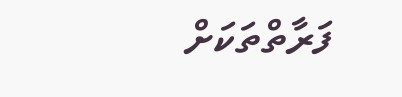ފަރާތްތަކަށް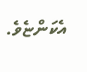އެކަންޏެވެ.